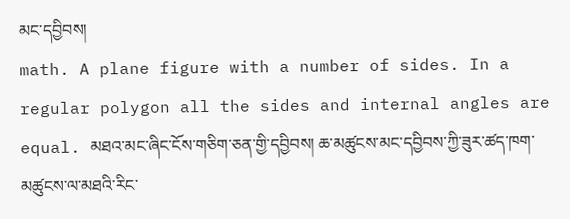མང་དབྱིབས།
math. A plane figure with a number of sides. In a regular polygon all the sides and internal angles are equal. མཐའ་མང་ཞིང་ངོས་གཅིག་ཅན་གྱི་དབྱིབས། ཆ་མཚུངས་མང་དབྱིབས་ཀྱི་ཟུར་ཚད་ཁག་མཚུངས་ལ་མཐའི་རིང་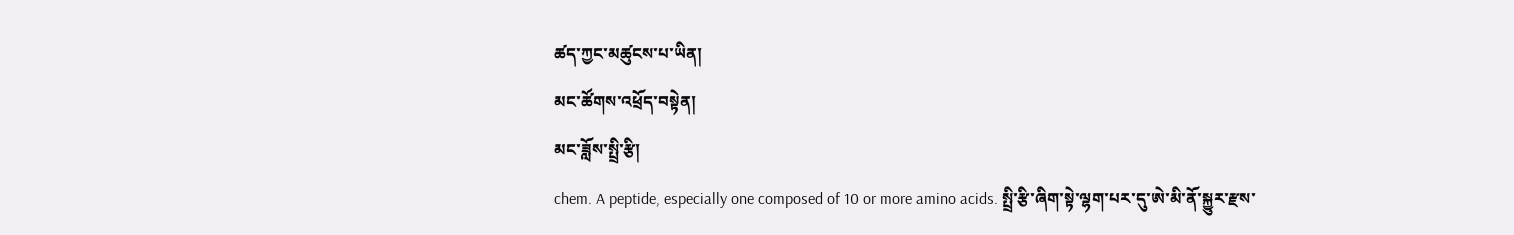ཚད་ཀྱང་མཚུངས་པ་ཡིན།
མང་ཚོགས་འཕྲོད་བསྟེན།
མང་ཟློས་སྤྲི་རྩི།
chem. A peptide, especially one composed of 10 or more amino acids. སྤྲི་རྩི་ཞིག་སྟེ་ལྷག་པར་དུ་ཨེ་མི་ནོ་སྐྱུར་རྫས་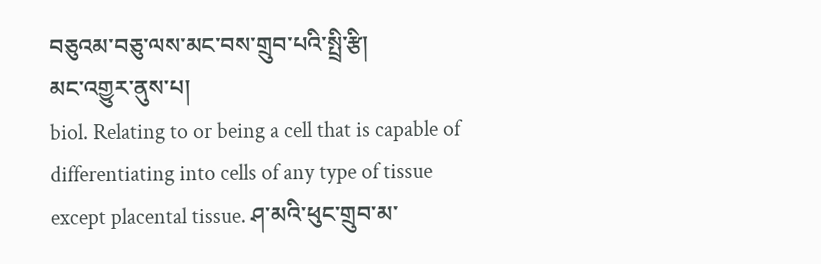བཅུའམ་བཅུ་ལས་མང་བས་གྲུབ་པའི་སྤྲི་རྩི།
མང་འགྱུར་ནུས་པ།
biol. Relating to or being a cell that is capable of differentiating into cells of any type of tissue except placental tissue. ཤ་མའི་ཕུང་གྲུབ་མ་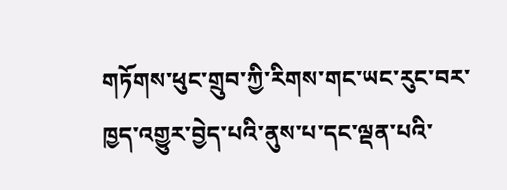གཏོགས་ཕུང་གྲུབ་ཀྱི་རིགས་གང་ཡང་རུང་བར་ཁྱད་འགྱུར་བྱེད་པའི་ནུས་པ་དང་ལྡན་པའི་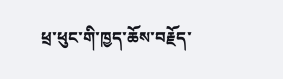ཕྲ་ཕུང་གི་ཁྱད་ཆོས་བརྗོད་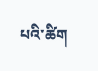པའི་ཚིག